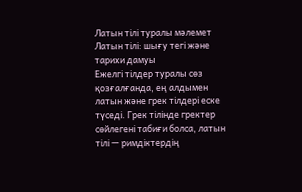Латын тілі туралы мәлемет
Латын тілі: шығу тегі және тарихи дамуы
Ежелгі тілдер туралы сөз қозғалғанда, ең алдымен латын және грек тілдері еске түседі. Грек тілінде гректер сөйлегені табиғи болса, латын тілі — римдіктердің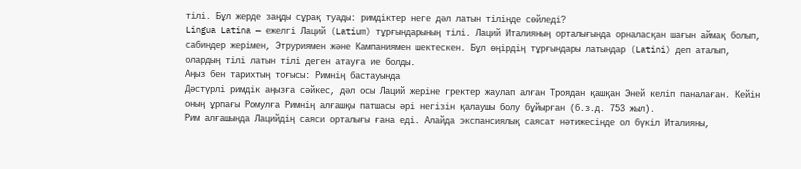тілі. Бұл жерде заңды сұрақ туады: римдіктер неге дәл латын тілінде сөйледі?
Lingua Latina — ежелгі Лаций (Latium) тұрғындарының тілі. Лаций Италияның орталығында орналасқан шағын аймақ болып, сабиндер жерімен, Этруриямен және Кампаниямен шектескен. Бұл өңірдің тұрғындары латындар (Latini) деп аталып, олардың тілі латын тілі деген атауға ие болды.
Аңыз бен тарихтың тоғысы: Римнің бастауында
Дәстүрлі римдік аңызға сәйкес, дәл осы Лаций жеріне гректер жаулап алған Троядан қашқан Эней келіп паналаған. Кейін оның ұрпағы Ромулға Римнің алғашқы патшасы әрі негізін қалаушы болу бұйырған (б.з.д. 753 жыл).
Рим алғашында Лацийдің саяси орталығы ғана еді. Алайда экспансиялық саясат нәтижесінде ол бүкіл Италияны,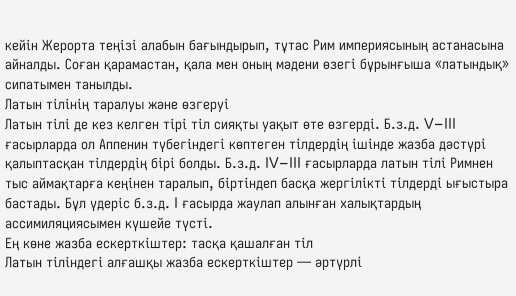кейін Жерорта теңізі алабын бағындырып, тұтас Рим империясының астанасына айналды. Соған қарамастан, қала мен оның мәдени өзегі бұрынғыша «латындық» сипатымен танылды.
Латын тілінің таралуы және өзгеруі
Латын тілі де кез келген тірі тіл сияқты уақыт өте өзгерді. Б.з.д. V–III ғасырларда ол Аппенин түбегіндегі көптеген тілдердің ішінде жазба дәстүрі қалыптасқан тілдердің бірі болды. Б.з.д. IV–III ғасырларда латын тілі Римнен тыс аймақтарға кеңінен таралып, біртіндеп басқа жергілікті тілдерді ығыстыра бастады. Бұл үдеріс б.з.д. I ғасырда жаулап алынған халықтардың ассимиляциясымен күшейе түсті.
Ең көне жазба ескерткіштер: тасқа қашалған тіл
Латын тіліндегі алғашқы жазба ескерткіштер — әртүрлі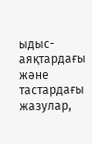ыдыс-аяқтардағы және тастардағы жазулар,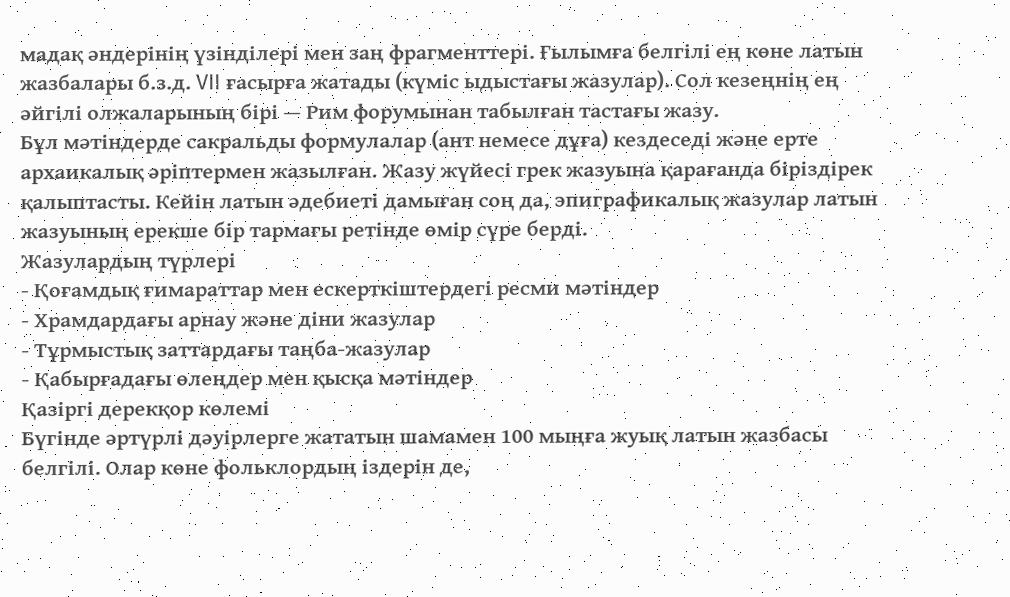мадақ әндерінің үзінділері мен заң фрагменттері. Ғылымға белгілі ең көне латын жазбалары б.з.д. VII ғасырға жатады (күміс ыдыстағы жазулар). Сол кезеңнің ең әйгілі олжаларының бірі — Рим форумынан табылған тастағы жазу.
Бұл мәтіндерде сакральды формулалар (ант немесе дұға) кездеседі және ерте архаикалық әріптермен жазылған. Жазу жүйесі грек жазуына қарағанда біріздірек қалыптасты. Кейін латын әдебиеті дамыған соң да, эпиграфикалық жазулар латын жазуының ерекше бір тармағы ретінде өмір сүре берді.
Жазулардың түрлері
- Қоғамдық ғимараттар мен ескерткіштердегі ресми мәтіндер
- Храмдардағы арнау және діни жазулар
- Тұрмыстық заттардағы таңба-жазулар
- Қабырғадағы өлеңдер мен қысқа мәтіндер
Қазіргі дерекқор көлемі
Бүгінде әртүрлі дәуірлерге жататын шамамен 100 мыңға жуық латын жазбасы белгілі. Олар көне фольклордың іздерін де,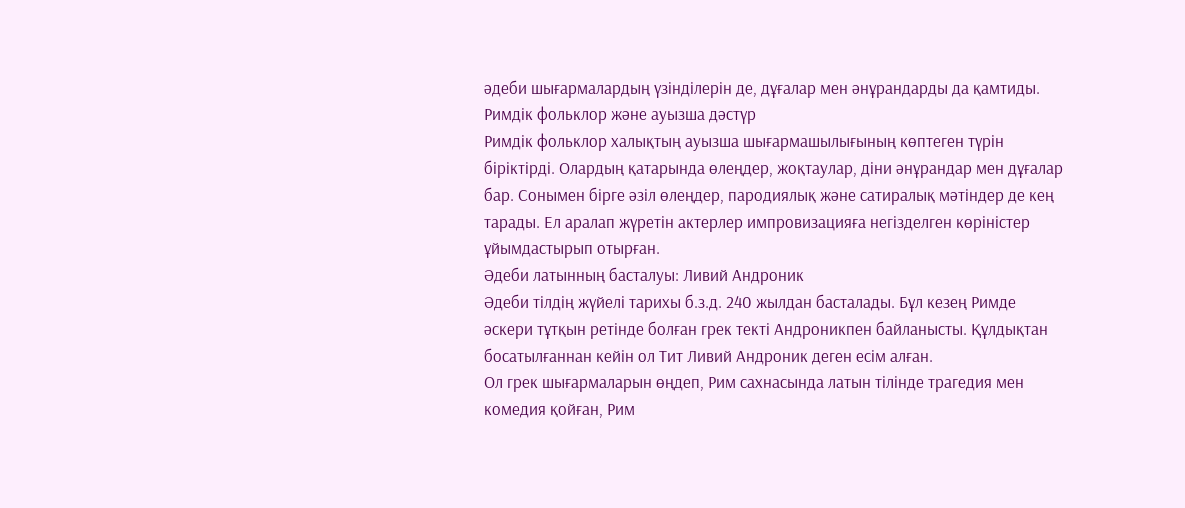әдеби шығармалардың үзінділерін де, дұғалар мен әнұрандарды да қамтиды.
Римдік фольклор және ауызша дәстүр
Римдік фольклор халықтың ауызша шығармашылығының көптеген түрін біріктірді. Олардың қатарында өлеңдер, жоқтаулар, діни әнұрандар мен дұғалар бар. Сонымен бірге әзіл өлеңдер, пародиялық және сатиралық мәтіндер де кең тарады. Ел аралап жүретін актерлер импровизацияға негізделген көріністер ұйымдастырып отырған.
Әдеби латынның басталуы: Ливий Андроник
Әдеби тілдің жүйелі тарихы б.з.д. 240 жылдан басталады. Бұл кезең Римде әскери тұтқын ретінде болған грек текті Андроникпен байланысты. Құлдықтан босатылғаннан кейін ол Тит Ливий Андроник деген есім алған.
Ол грек шығармаларын өңдеп, Рим сахнасында латын тілінде трагедия мен комедия қойған, Рим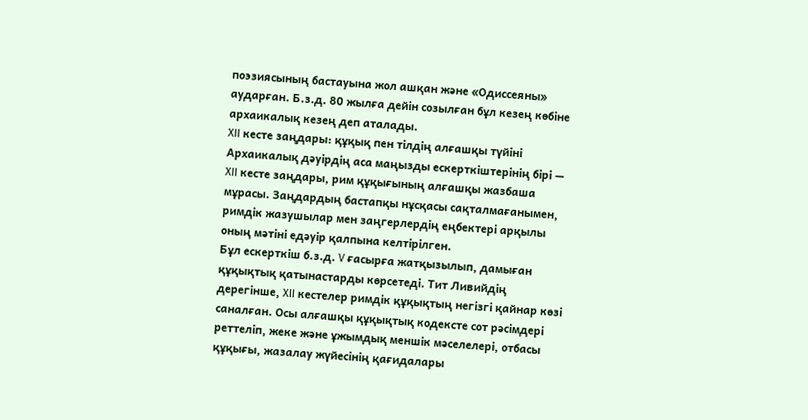поэзиясының бастауына жол ашқан және «Одиссеяны» аударған. Б.з.д. 80 жылға дейін созылған бұл кезең көбіне архаикалық кезең деп аталады.
XII кесте заңдары: құқық пен тілдің алғашқы түйіні
Архаикалық дәуірдің аса маңызды ескерткіштерінің бірі — XII кесте заңдары, рим құқығының алғашқы жазбаша мұрасы. Заңдардың бастапқы нұсқасы сақталмағанымен, римдік жазушылар мен заңгерлердің еңбектері арқылы оның мәтіні едәуір қалпына келтірілген.
Бұл ескерткіш б.з.д. V ғасырға жатқызылып, дамыған құқықтық қатынастарды көрсетеді. Тит Ливийдің дерегінше, XII кестелер римдік құқықтың негізгі қайнар көзі саналған. Осы алғашқы құқықтық кодексте сот рәсімдері реттеліп, жеке және ұжымдық меншік мәселелері, отбасы құқығы, жазалау жүйесінің қағидалары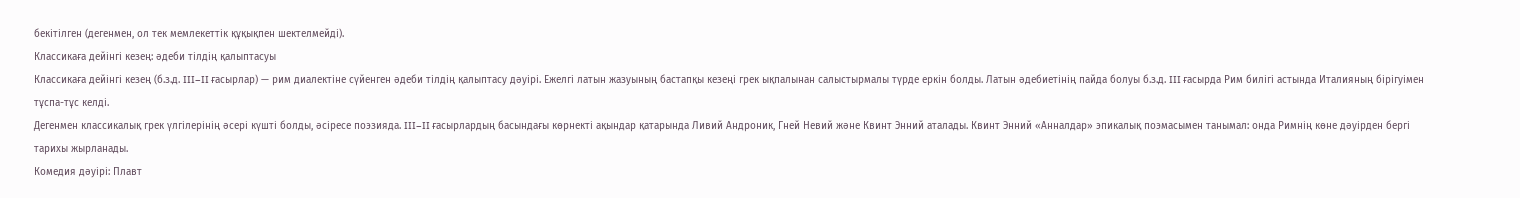бекітілген (дегенмен, ол тек мемлекеттік құқықпен шектелмейді).
Классикаға дейінгі кезең: әдеби тілдің қалыптасуы
Классикаға дейінгі кезең (б.з.д. III–II ғасырлар) — рим диалектіне сүйенген әдеби тілдің қалыптасу дәуірі. Ежелгі латын жазуының бастапқы кезеңі грек ықпалынан салыстырмалы түрде еркін болды. Латын әдебиетінің пайда болуы б.з.д. III ғасырда Рим билігі астында Италияның бірігуімен тұспа-тұс келді.
Дегенмен классикалық грек үлгілерінің әсері күшті болды, әсіресе поэзияда. III–II ғасырлардың басындағы көрнекті ақындар қатарында Ливий Андроник, Гней Невий және Квинт Энний аталады. Квинт Энний «Анналдар» эпикалық поэмасымен танымал: онда Римнің көне дәуірден бергі тарихы жырланады.
Комедия дәуірі: Плавт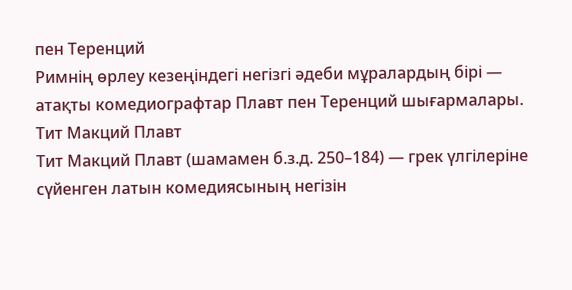пен Теренций
Римнің өрлеу кезеңіндегі негізгі әдеби мұралардың бірі — атақты комедиографтар Плавт пен Теренций шығармалары.
Тит Макций Плавт
Тит Макций Плавт (шамамен б.з.д. 250–184) — грек үлгілеріне сүйенген латын комедиясының негізін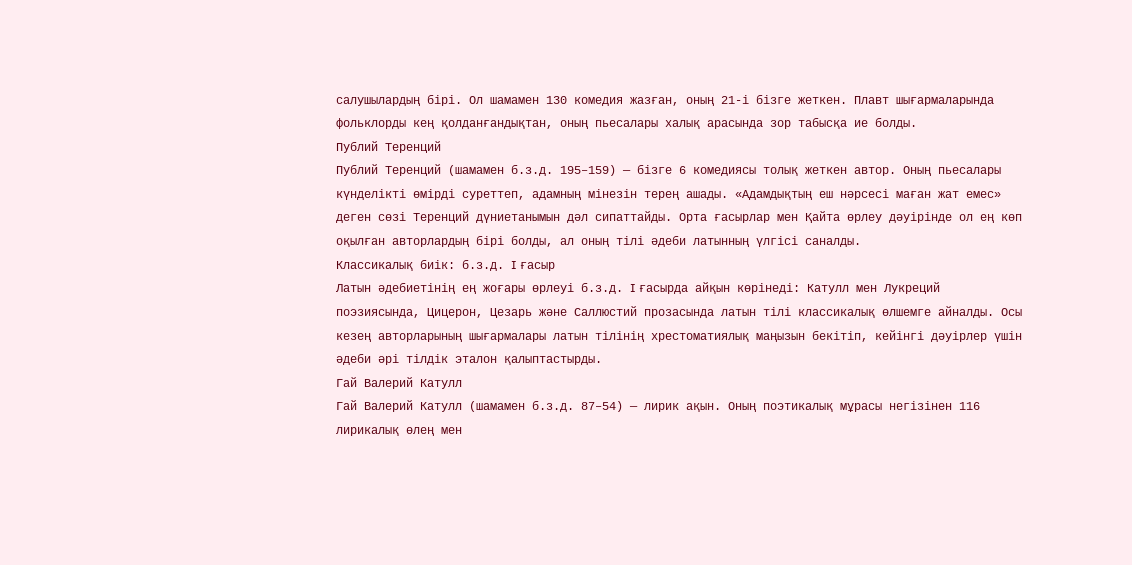салушылардың бірі. Ол шамамен 130 комедия жазған, оның 21-і бізге жеткен. Плавт шығармаларында фольклорды кең қолданғандықтан, оның пьесалары халық арасында зор табысқа ие болды.
Публий Теренций
Публий Теренций (шамамен б.з.д. 195–159) — бізге 6 комедиясы толық жеткен автор. Оның пьесалары күнделікті өмірді суреттеп, адамның мінезін терең ашады. «Адамдықтың еш нәрсесі маған жат емес» деген сөзі Теренций дүниетанымын дәл сипаттайды. Орта ғасырлар мен Қайта өрлеу дәуірінде ол ең көп оқылған авторлардың бірі болды, ал оның тілі әдеби латынның үлгісі саналды.
Классикалық биік: б.з.д. I ғасыр
Латын әдебиетінің ең жоғары өрлеуі б.з.д. I ғасырда айқын көрінеді: Катулл мен Лукреций поэзиясында, Цицерон, Цезарь және Саллюстий прозасында латын тілі классикалық өлшемге айналды. Осы кезең авторларының шығармалары латын тілінің хрестоматиялық маңызын бекітіп, кейінгі дәуірлер үшін әдеби әрі тілдік эталон қалыптастырды.
Гай Валерий Катулл
Гай Валерий Катулл (шамамен б.з.д. 87–54) — лирик ақын. Оның поэтикалық мұрасы негізінен 116 лирикалық өлең мен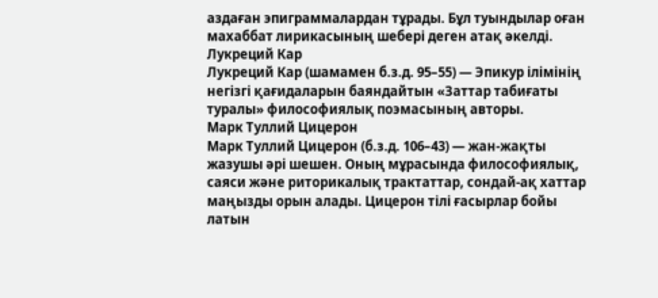аздаған эпиграммалардан тұрады. Бұл туындылар оған махаббат лирикасының шебері деген атақ әкелді.
Лукреций Кар
Лукреций Кар (шамамен б.з.д. 95–55) — Эпикур ілімінің негізгі қағидаларын баяндайтын «Заттар табиғаты туралы» философиялық поэмасының авторы.
Марк Туллий Цицерон
Марк Туллий Цицерон (б.з.д. 106–43) — жан-жақты жазушы әрі шешен. Оның мұрасында философиялық, саяси және риторикалық трактаттар, сондай-ақ хаттар маңызды орын алады. Цицерон тілі ғасырлар бойы латын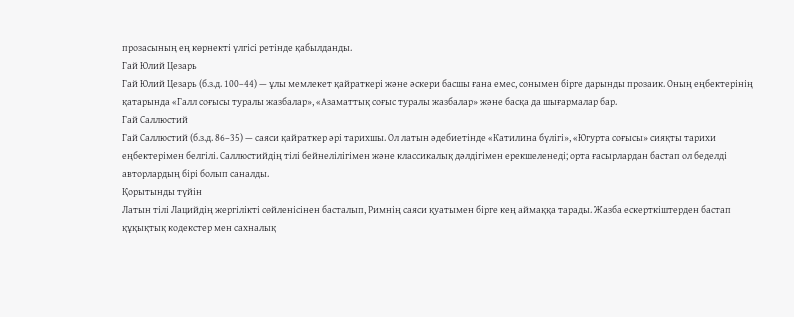прозасының ең көрнекті үлгісі ретінде қабылданды.
Гай Юлий Цезарь
Гай Юлий Цезарь (б.з.д. 100–44) — ұлы мемлекет қайраткері және әскери басшы ғана емес, сонымен бірге дарынды прозаик. Оның еңбектерінің қатарында «Галл соғысы туралы жазбалар», «Азаматтық соғыс туралы жазбалар» және басқа да шығармалар бар.
Гай Саллюстий
Гай Саллюстий (б.з.д. 86–35) — саяси қайраткер әрі тарихшы. Ол латын әдебиетінде «Катилина бүлігі», «Югурта соғысы» сияқты тарихи еңбектерімен белгілі. Саллюстийдің тілі бейнелілігімен және классикалық дәлдігімен ерекшеленеді; орта ғасырлардан бастап ол беделді авторлардың бірі болып саналды.
Қорытынды түйін
Латын тілі Лацийдің жергілікті сөйленісінен басталып, Римнің саяси қуатымен бірге кең аймаққа тарады. Жазба ескерткіштерден бастап құқықтық кодекстер мен сахналық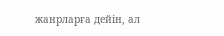жанрларға дейін, ал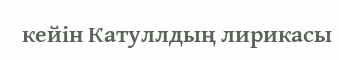кейін Катуллдың лирикасы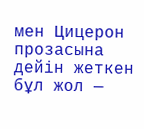мен Цицерон прозасына дейін жеткен бұл жол —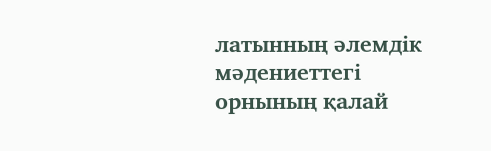латынның әлемдік мәдениеттегі орнының қалай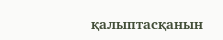қалыптасқанын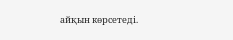айқын көрсетеді.